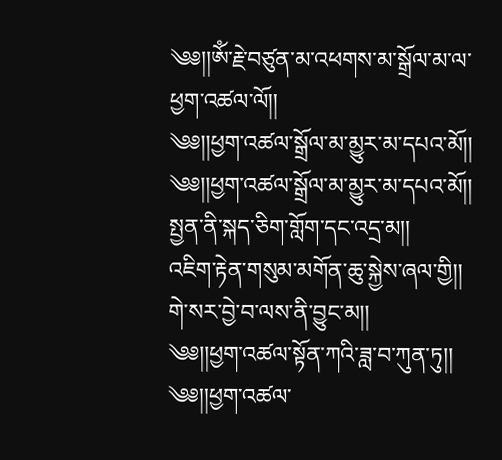༄༅།།ཨོཾ་རྗེ་བཙུན་མ་འཕགས་མ་སྒྲོལ་མ་ལ་ཕྱག་འཚལ་ལོ།།
༄༅།།ཕྱག་འཚལ་སྒྲོལ་མ་མྱུར་མ་དཔའ་མོ།།
༄༅།།ཕྱག་འཚལ་སྒྲོལ་མ་མྱུར་མ་དཔའ་མོ།།
སྤྱན་ནི་སྐད་ཅིག་གློག་དང་འདྲ་མ།།
འཇིག་རྟེན་གསུམ་མགོན་ཆུ་སྐྱེས་ཞལ་གྱི།།
གེ་སར་བྱེ་བ་ལས་ནི་བྱུང་མ།།
༄༅།།ཕྱག་འཚལ་སྟོན་ཀའི་ཟླ་བ་ཀུན་ཏུ།།
༄༅།།ཕྱག་འཚལ་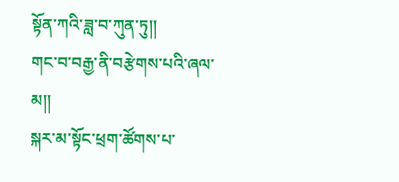སྟོན་ཀའི་ཟླ་བ་ཀུན་ཏུ།།
གང་བ་བརྒྱ་ནི་བརྩེགས་པའི་ཞལ་མ།།
སྐར་མ་སྟོང་ཕྲག་ཚོགས་པ་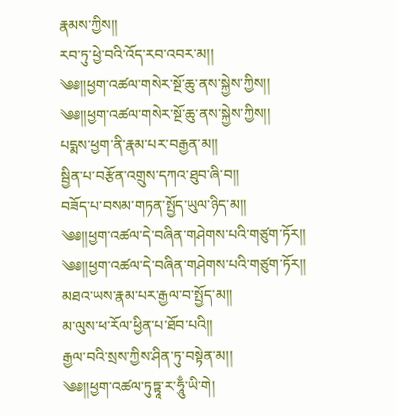རྣམས་ཀྱིས།།
རབ་ཏུ་ཕྱེ་བའི་འོད་རབ་འབར་མ།།
༄༅།།ཕྱག་འཚལ་གསེར་སྔོ་ཆུ་ནས་སྐྱེས་ཀྱིས།།
༄༅།།ཕྱག་འཚལ་གསེར་སྔོ་ཆུ་ནས་སྐྱེས་ཀྱིས།།
པདྨས་ཕྱག་ནི་རྣམ་པར་བརྒྱན་མ།།
སྦྱིན་པ་བརྩོན་འགྲུས་དཀའ་ཐུབ་ཞི་བ།།
བཟོད་པ་བསམ་གཏན་སྤྱོད་ཡུལ་ཉིད་མ།།
༄༅།།ཕྱག་འཚལ་དེ་བཞིན་གཤེགས་པའི་གཙུག་ཏོར།།
༄༅།།ཕྱག་འཚལ་དེ་བཞིན་གཤེགས་པའི་གཙུག་ཏོར།།
མཐའ་ཡས་རྣམ་པར་རྒྱལ་བ་སྤྱོད་མ།།
མ་ལུས་ཕ་རོལ་ཕྱིན་པ་ཐོབ་པའི།།
རྒྱལ་བའི་སྲས་ཀྱིས་ཤིན་ཏུ་བསྟེན་མ།།
༄༅།།ཕྱག་འཚལ་ཏུཏྟཱ་ར་ཧཱུྃ་ཡི་གེ།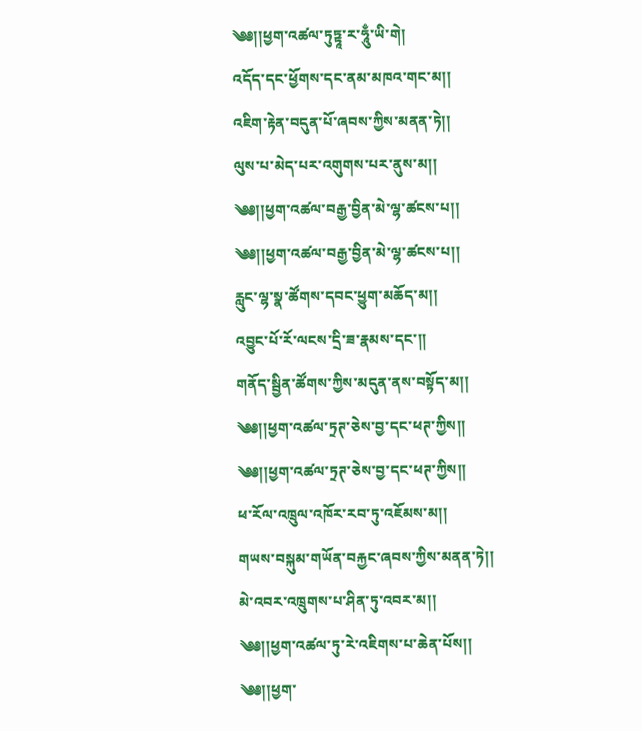༄༅།།ཕྱག་འཚལ་ཏུཏྟཱ་ར་ཧཱུྃ་ཡི་གེ།
འདོད་དང་ཕྱོགས་དང་ནམ་མཁའ་གང་མ།།
འཇིག་རྟེན་བདུན་པོ་ཞབས་ཀྱིས་མནན་ཏེ།།
ལུས་པ་མེད་པར་འགུགས་པར་ནུས་མ།།
༄༅།།ཕྱག་འཚལ་བརྒྱ་བྱིན་མེ་ལྷ་ཚངས་པ།།
༄༅།།ཕྱག་འཚལ་བརྒྱ་བྱིན་མེ་ལྷ་ཚངས་པ།།
རླུང་ལྷ་སྣ་ཚོགས་དབང་ཕྱུག་མཆོད་མ།།
འབྱུང་པོ་རོ་ལངས་དྲི་ཟ་རྣམས་དང་།།
གནོད་སྦྱིན་ཚོགས་ཀྱིས་མདུན་ནས་བསྟོད་མ།།
༄༅།།ཕྱག་འཚལ་ཏྲཊ་ཅེས་བྱ་དང་ཕཊ་ཀྱིས།།
༄༅།།ཕྱག་འཚལ་ཏྲཊ་ཅེས་བྱ་དང་ཕཊ་ཀྱིས།།
ཕ་རོལ་འཁྲུལ་འཁོར་རབ་ཏུ་འཇོམས་མ།།
གཡས་བསྐུམ་གཡོན་བརྐྱང་ཞབས་ཀྱིས་མནན་ཏེ།།
མེ་འབར་འཁྲུགས་པ་ཤིན་ཏུ་འབར་མ།།
༄༅།།ཕྱག་འཚལ་ཏུ་རེ་འཇིགས་པ་ཆེན་པོས།།
༄༅།།ཕྱག་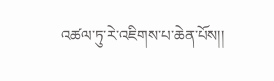འཚལ་ཏུ་རེ་འཇིགས་པ་ཆེན་པོས།།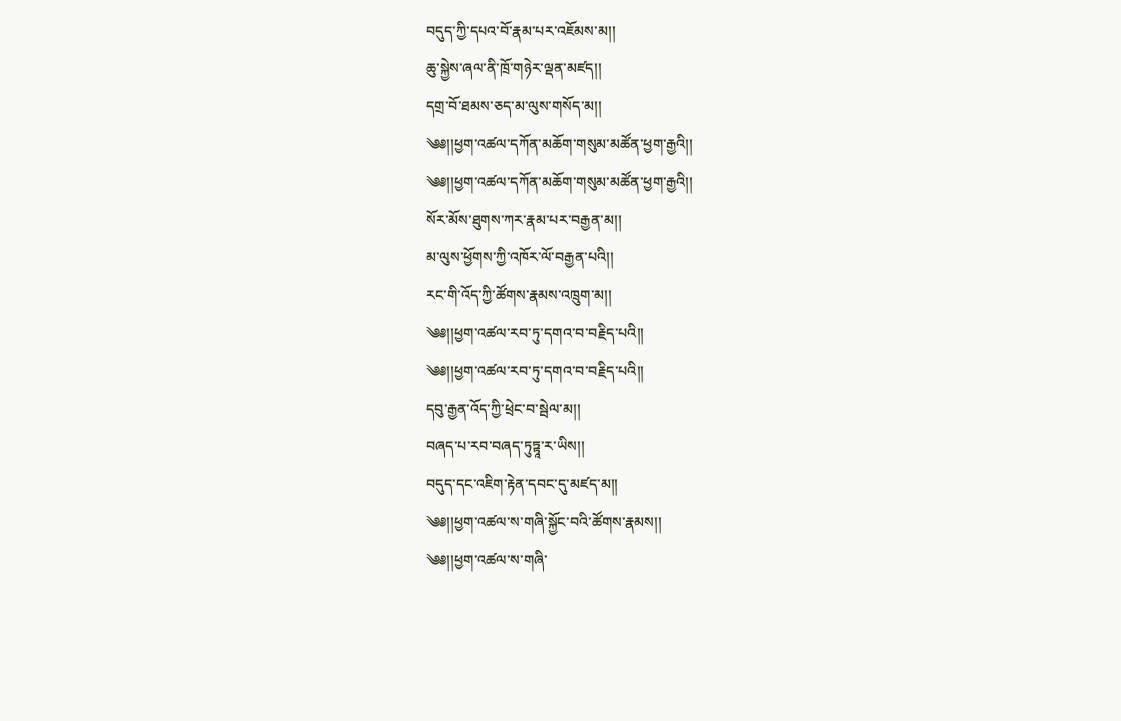བདུད་ཀྱི་དཔའ་བོ་རྣམ་པར་འཇོམས་མ།།
ཆུ་སྐྱེས་ཞལ་ནི་ཁྲོ་གཉེར་ལྡན་མཛད།།
དགྲ་བོ་ཐམས་ཅད་མ་ལུས་གསོད་མ།།
༄༅།།ཕྱག་འཚལ་དཀོན་མཆོག་གསུམ་མཚོན་ཕྱག་རྒྱའི།།
༄༅།།ཕྱག་འཚལ་དཀོན་མཆོག་གསུམ་མཚོན་ཕྱག་རྒྱའི།།
སོར་མོས་ཐུགས་ཀར་རྣམ་པར་བརྒྱན་མ།།
མ་ལུས་ཕྱོགས་ཀྱི་འཁོར་ལོ་བརྒྱན་པའི།།
རང་གི་འོད་ཀྱི་ཚོགས་རྣམས་འཁྲུག་མ།།
༄༅།།ཕྱག་འཚལ་རབ་ཏུ་དགའ་བ་བརྗིད་པའི།།
༄༅།།ཕྱག་འཚལ་རབ་ཏུ་དགའ་བ་བརྗིད་པའི།།
དབུ་རྒྱན་འོད་ཀྱི་ཕྲེང་བ་སྦེལ་མ།།
བཞད་པ་རབ་བཞད་ཏུཏྟཱ་ར་ཡིས།།
བདུད་དང་འཇིག་རྟེན་དབང་དུ་མཛད་མ།།
༄༅།།ཕྱག་འཚལ་ས་གཞི་སྐྱོང་བའི་ཚོགས་རྣམས།།
༄༅།།ཕྱག་འཚལ་ས་གཞི་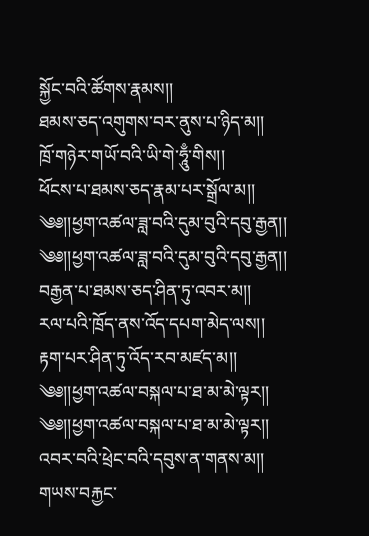སྐྱོང་བའི་ཚོགས་རྣམས།།
ཐམས་ཅད་འགུགས་བར་ནུས་པ་ཉིད་མ།།
ཁྲོ་གཉེར་གཡོ་བའི་ཡི་གེ་ཧཱུྃ་གིས།།
ཕོངས་པ་ཐམས་ཅད་རྣམ་པར་སྒྲོལ་མ།།
༄༅།།ཕྱག་འཚལ་ཟླ་བའི་དུམ་བུའི་དབུ་རྒྱན།།
༄༅།།ཕྱག་འཚལ་ཟླ་བའི་དུམ་བུའི་དབུ་རྒྱན།།
བརྒྱན་པ་ཐམས་ཅད་ཤིན་ཏུ་འབར་མ།།
རལ་པའི་ཁྲོད་ནས་འོད་དཔག་མེད་ལས།།
རྟག་པར་ཤིན་ཏུ་འོད་རབ་མཛད་མ།།
༄༅།།ཕྱག་འཚལ་བསྐལ་པ་ཐ་མ་མེ་ལྟར།།
༄༅།།ཕྱག་འཚལ་བསྐལ་པ་ཐ་མ་མེ་ལྟར།།
འབར་བའི་ཕྲེང་བའི་དབུས་ན་གནས་མ།།
གཡས་བརྐྱང་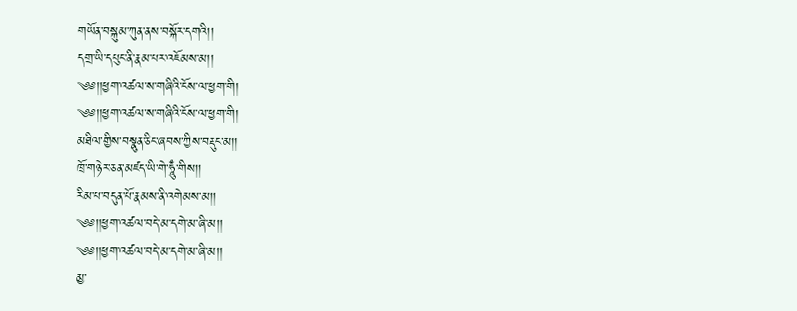གཡོན་བསྐུམ་ཀུན་ནས་བསྐོར་དགའི།།
དགྲ་ཡི་དཔུང་ནི་རྣམ་པར་འཇོམས་མ།།
༄༅།།ཕྱག་འཚལ་ས་གཞིའི་ངོས་ལ་ཕྱག་གི།
༄༅།།ཕྱག་འཚལ་ས་གཞིའི་ངོས་ལ་ཕྱག་གི།
མཐིལ་གྱིས་བསྣུན་ཅིང་ཞབས་ཀྱིས་བརྡུང་མ།།
ཁྲོ་གཉེར་ཅན་མཛད་ཡི་གེ་ཧཱུྃ་གིས།།
རིམ་པ་བདུན་པོ་རྣམས་ནི་འགེམས་མ།།
༄༅།།ཕྱག་འཚལ་བདེ་མ་དགེ་མ་ཞི་མ།།
༄༅།།ཕྱག་འཚལ་བདེ་མ་དགེ་མ་ཞི་མ།།
མྱ་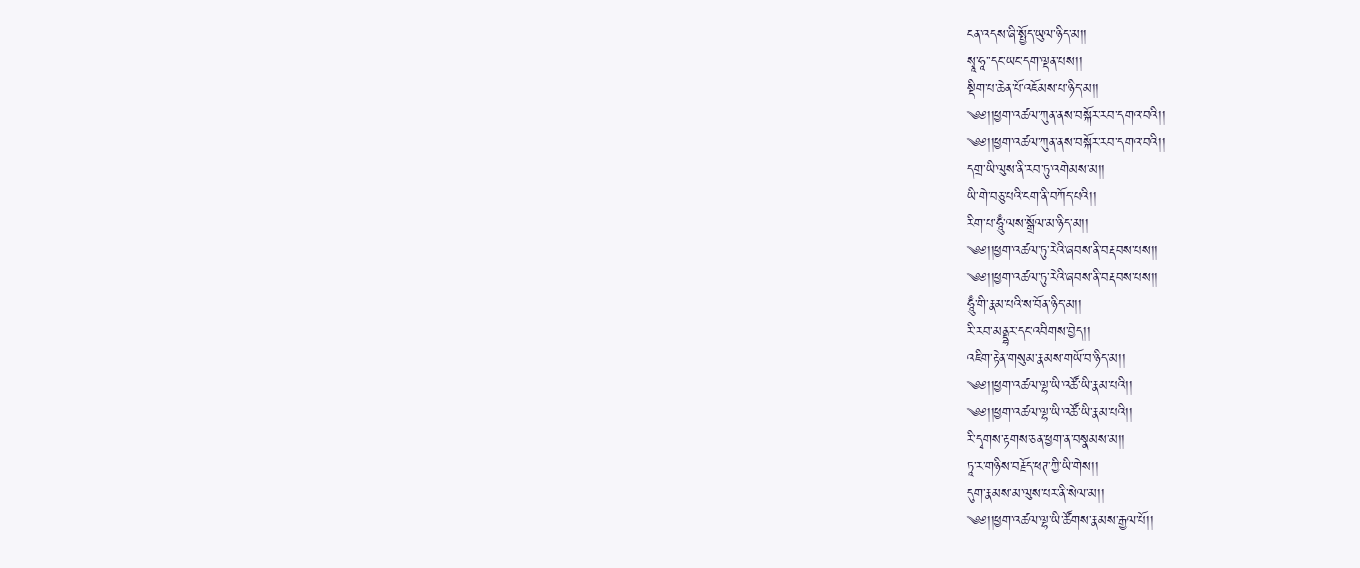ངན་འདས་ཞི་སྤྱོད་ཡུལ་ཉིད་མ།།
སྭཱ་ཧཱ་་དང་ཡང་དག་ལྡན་པས།།
སྡིག་པ་ཆེན་པོ་འཇོམས་པ་ཉིད་མ།།
༄༅།།ཕྱག་འཚལ་ཀུན་ནས་བསྐོར་རབ་དགའ་བའི།།
༄༅།།ཕྱག་འཚལ་ཀུན་ནས་བསྐོར་རབ་དགའ་བའི།།
དགྲ་ཡི་ལུས་ནི་རབ་ཏུ་འགེམས་མ།།
ཡི་གེ་བཅུ་པའི་ངག་ནི་བཀོད་པའི།།
རིག་པ་ཧཱུྃ་ལས་སྒྲོལ་མ་ཉིད་མ།།
༄༅།།ཕྱག་འཚལ་ཏུ་རེའི་ཞབས་ནི་བརྡབས་པས།།
༄༅།།ཕྱག་འཚལ་ཏུ་རེའི་ཞབས་ནི་བརྡབས་པས།།
ཧཱུྃ་གི་རྣམ་པའི་ས་བོན་ཉིད་མ།།
རི་རབ་མནྡྷར་དང་འབིགས་བྱེད།།
འཇིག་རྟེན་གསུམ་རྣམས་གཡོ་བ་ཉིད་མ།།
༄༅།།ཕྱག་འཚལ་ལྷ་ཡི་འཚོ་ཡི་རྣམ་པའི།།
༄༅།།ཕྱག་འཚལ་ལྷ་ཡི་འཚོ་ཡི་རྣམ་པའི།།
རི་དྭགས་རྟགས་ཅན་ཕྱག་ན་བསྣམས་མ།།
ཏཱ་ར་གཉིས་བརྗོད་ཕཊ་ཀྱི་ཡི་གེས།།
དུག་རྣམས་མ་ལུས་པར་ནི་སེལ་མ།།
༄༅།།ཕྱག་འཚལ་ལྷ་ཡི་ཚོགས་རྣམས་རྒྱལ་པོ།།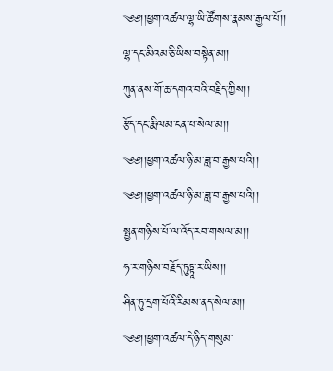༄༅།།ཕྱག་འཚལ་ལྷ་ཡི་ཚོགས་རྣམས་རྒྱལ་པོ།།
ལྷ་དང་མིའམ་ཅི་ཡིས་བསྟེན་མ།།
ཀུན་ནས་གོ་ཆ་དགའ་བའི་བརྗིད་ཀྱིས།།
རྩོད་དང་རྨི་ལམ་ངན་པ་སེལ་མ།།
༄༅།།ཕྱག་འཚལ་ཉི་མ་ཟླ་བ་རྒྱས་པའི།།
༄༅།།ཕྱག་འཚལ་ཉི་མ་ཟླ་བ་རྒྱས་པའི།།
སྤྱན་གཉིས་པོ་ལ་འོད་རབ་གསལ་མ།།
ཧ་ར་གཉིས་བརྗོད་ཏུཏྟཱ་ར་ཡིས།།
ཤིན་ཏུ་དྲག་པོའི་རིམས་ནད་སེལ་མ།།
༄༅།།ཕྱག་འཚལ་དེ་ཉིད་གསུམ་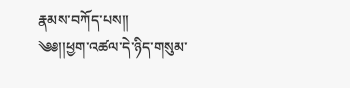རྣམས་བཀོད་པས།།
༄༅།།ཕྱག་འཚལ་དེ་ཉིད་གསུམ་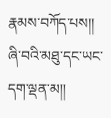རྣམས་བཀོད་པས།།
ཞི་བའི་མཐུ་དང་ཡང་དག་ལྡན་མ།།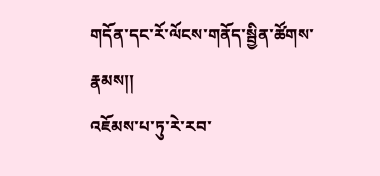གདོན་དང་རོ་ལོངས་གནོད་སྦྱིན་ཚོགས་རྣམས།།
འཇོམས་པ་ཏུ་རེ་རབ་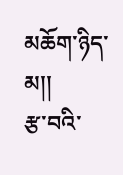མཆོག་ཉིད་མ།།
རྩ་བའི་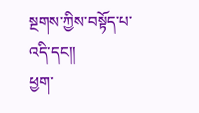སྔགས་ཀྱིས་བསྟོད་པ་འདི་དང།།
ཕྱག་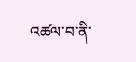འཚལ་བ་ནི་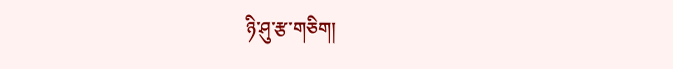ཉི་ཤུ་རྩ་གཅིག།